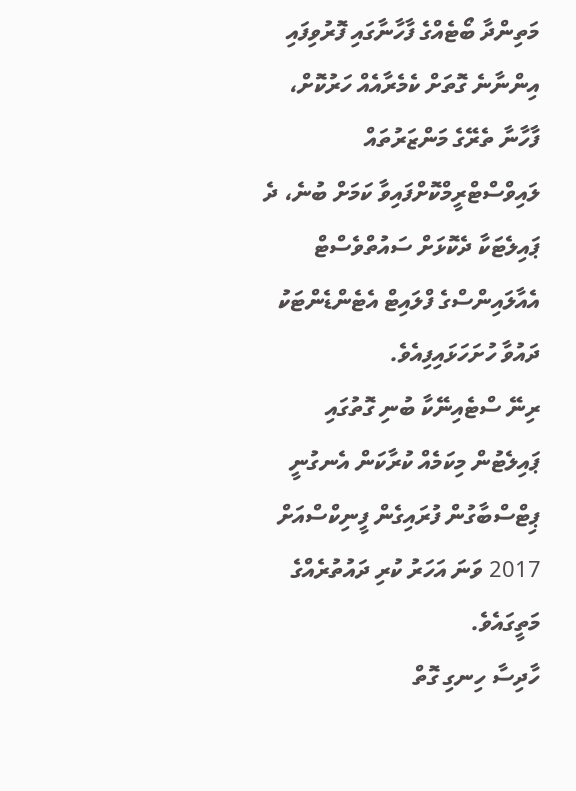މަތިންދާ ބޯޓެއްގެ ފާހާނާގައި ފޮރުވިފައި އިންނާނެ ގޮތަށް ކެމެރާއެއް ހަރުކޮށް، ފާހާނާ ތެރޭގެ މަންޒަރުތައް ލައިވްސްޓްރީމްކޮށްފައިވާ ކަމަށް ބުނެ، ދެ ޕައިލެޓަކާ ދެކޮޅަށް ސައުތްވެސްޓް އެއާލައިންސްގެ ފްލައިޓް އެޓެންޑެންޓަކު ދައުވާ ހުށަހަޅައިފިއެވެ.
ރިނޭ ސްޓެއިނޭކާ ބުނި ގޮތުގައި ޕައިލެޓުން މިކަމެއް ކުރާކަން އެނގުނީ ޕިޓްސްބާގުން ފުރައިގެން ފީނިކްސްއަށް 2017 ވަނަ އަހަރު ކުރި ދައުތުރެއްގެ މަތީގައެވެ.
ހާދިސާ ހިނގި ގޮތް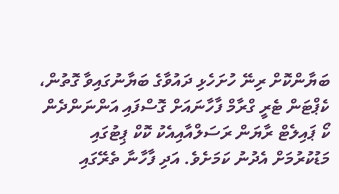ބަޔާންކޮށް ރިނޭ ހުށަހެޅި ދައުވާގެ ބަޔާނުގައިވާ ގޮތުން، ކެޕްޓަން ޓެރީ ގްރާމް ފާހާނައަށް ގޮސްފައި އަންނަންދެން ކޯ ޕައިލެޓް ރާޔަން ރަސަލްއާއިއެކު ކޮކް ޕިޓުގައި މަޑުކުރުމަށް އެދުނު ކަމަށެވެ. އަދި ފާހާނާ ތެރޭގައި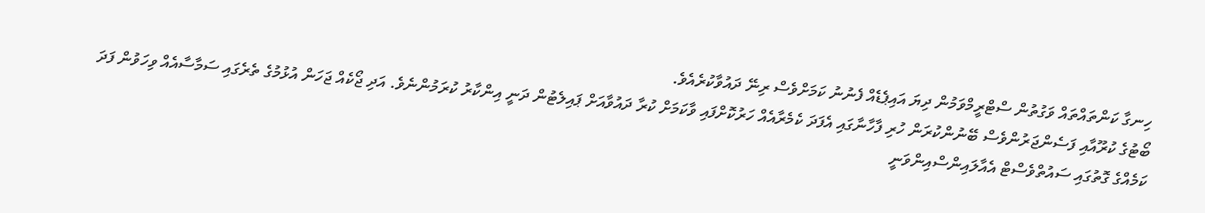ހިނގާ ކަންތައްތައް ވަގުތުން ސްޓްރީމްވަމުން ދިޔަ އައިޕެޑެއް ފެނުނު ކަމަށްވެސް ރިނޭ ދައުވާކުރެއެވެ.
ބޯޓުގެ ކުރޫއާއި ފަސެންޖަރުންވެސް ބޭނުންކުރަން ހުރި ފާހާނާގައި އެފަދަ ކެމެރާއެއް ހަރުކޮށްފައި ވާކަމަށް ކުރާ ދައުވާއަށް ޕައިލެޓުން ދަނީ އިންކާރު ކުރަމުންނެވެ. އަދި ޖޯކެއް ޖަހަން އުޅުމުގެ ތެރެގައި ސަމާސާއެއް ވިހަވުން ފަދަ ކަމެއްގެ ގޮތުގައި ސައުތްވެސްޓް އެއާލައިންސްއިންވަނީ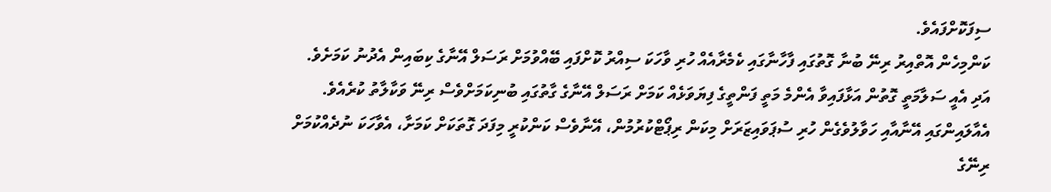ސިފަކޮށްފައެވެ.
ކަންމިހެން އޮތްއިރު ރިނޭ ބުނާ ގޮތުގައި ފާހާނާގައި ކެމެރާއެއް ހުރި ވާހަކަ ސިއްރު ކޮށްފައި ބޭއްވުމަށް ރަސަލް އޭނާގެ ކިބައިން އެދުނު ކަމަށެވެ. އަދި އެއީ ސަލާމަތީ ގޮތުން އަޅާފައިވާ އެންމެ މަތީ ފަންތީގެ ފިޔަވަޅެއް ކަމަށް ރަސަލް އޭނާގެ ގާތުގައި ބުނިކަމަށްވެސް ރިނޭ ވަކާލާތު ކުރެއެވެ.
އެއާލައިންގައި އޭނާއާއި ހަވާލުވެގެން ހުރި ސުޕަވައިޒަރަށް މިކަން ރިޕޯޓްކުރުމުން، އޭނާވެސް ކަންކުރީ މިފަދަ ގޮތަކަށް ކަމަށާ، އެވާހަކަ ނުދެއްކުމަށް ރިނޭގެ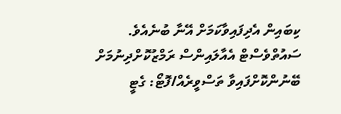ކިބައިން އެދިފައިވާކަމަށް އޭނާ ބުނެއެވެ.
ސައުތްވެސްޓް އެއާލައިންސް ރަމްޒުކޮށްދިނުމަށް ބޭނުންކޮށްފައިވާ ތަސްވީރެއް/ފޮޓޯ: ގެޓީ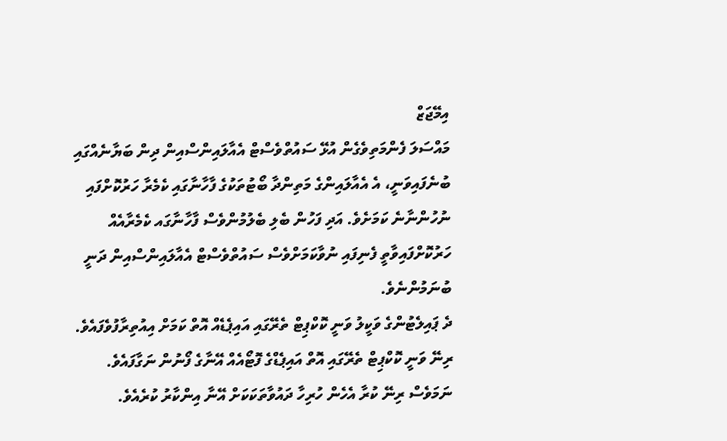އިމޭޖަޒް
މައްސަލަ ފެންމަތިވެގެން އުޅޭ ސައުތްވެސްޓް އެއާލައިންސްއިން ދިން ބަޔާނެއްގައި ބުނެފައިވަނީ، އެ އެއާލައިންގެ މަތިންދާ ބޯޓުތަކުގެ ފާހާނާގައި ކެމެރާ ހަރުކޮށްފައި ނުހުންނާނެ ކަމަށެވެ. އަދި ފަހުން ބެލި ބެލުމުންވެސް ފާހާނާގައ ކެމެރާއެއް ހަރުކޮށްފައިވާތީ ފެނިފައި ނުވާކަމަށްވެސް ސައުތްވެސްޓް އެއާލައިންސްއިން ދަނީ ބުނަމުންނެވެ.
ދެ ޕައިލެޓުންގެ ވަކީލު ވަނީ ކޮކްޕިޓް ތެރޭގައި އައިޕެޑެއް އޮތް ކަމަށް އިއުތިރާފުވެފައެވެ. ރިނޭ ވަނީ ކޮކްޕިޓް ތެރޭގައި އޮތް އައިޕެޑްގެ ފޮޓޯއެއް އޭނާގެ ފޯނުން ނަގާފައެވެ. ނަމަވެސް ރިނޭ ކުރާ އެހެން ހުރިހާ ދައުވާތަކަކަށް އޭނާ އިންކާރު ކުރެއެވެ.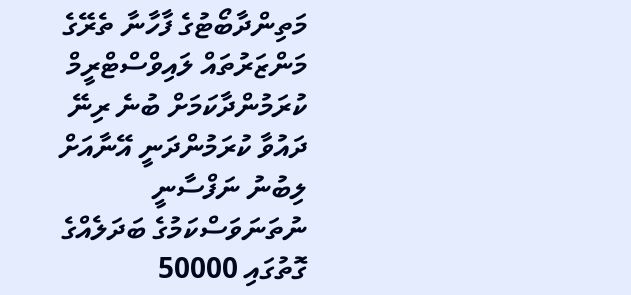މަތިންދާބޯޓުގެ ފާހާނާ ތެރޭގެ މަންޒަރުތައް ލައިވްސްޓްރީމް ކުރަމުންދާކަމަށް ބުނެ ރިނޭ ދައުވާ ކުރަމުންދަނީ އޭނާއަށް ލިބުނު ނަފްސާނީ ނުތަނަވަސްކަމުގެ ބަދަލެއްގެ ގޮތުގައި 50000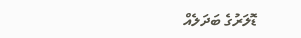ޑޮލަރުގެ ބަދަލެއް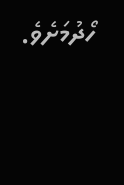ހޯދުމަށެވެ.